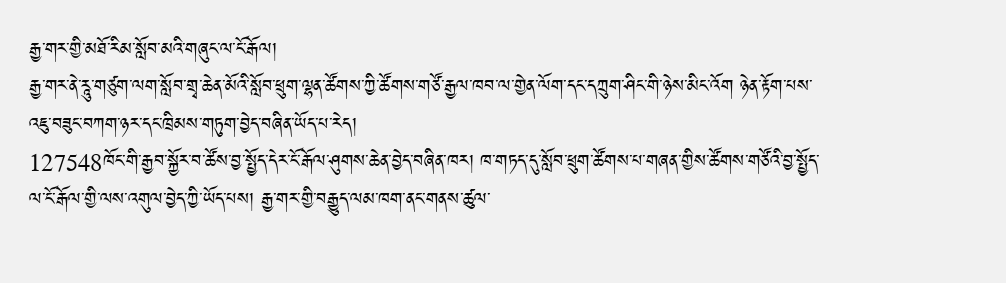རྒྱ་གར་གྱི་མཐོ་རིམ་སློབ་མའི་གཞུང་ལ་ངོ་རྒོལ།
རྒྱ་གར་ནེ་རཱུ་གཙུག་ལག་སློབ་གྲྭ་ཆེན་མོའི་སློབ་ཕྲུག་ལྷན་ཚོགས་ཀྱི་ཚོགས་གཙོ་རྒྱལ་ཁབ་ལ་གྱེན་ལོག་དང་དཀྲུག་ཤིང་གི་ཉེས་མིང་འོག ཉེན་རྟོག་པས་འཇུ་བཟུང་བཀག་ཉར་དང་ཁྲིམས་གཏུག་བྱེད་བཞིན་ཡོད་པ་རེད།
127548ཁོང་གི་རྒྱབ་སྐྱོར་བ་ཚོས་བྱ་སྤྱོད་དེར་ངོ་རྒོལ་ཤུགས་ཆེན་བྱེད་བཞིན་ཁར། ཁ་གཏད་དུ་སློབ་ཕྲུག་ཚོགས་པ་གཞན་གྱིས་ཚོགས་གཙོའི་བྱ་སྤྱོད་ལ་ངོ་རྒོལ་གྱི་ལས་འགུལ་བྱེད་ཀྱི་ཡོད་པས། རྒྱ་གར་གྱི་བརྒྱུད་ལམ་ཁག་ནང་གནས་ཚུལ་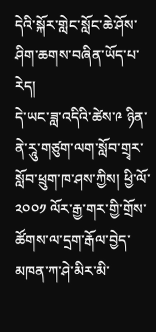དེའི་སྐོར་གླེང་སློང་ཆེ་ཤོས་ཤིག་ཆགས་བཞིན་ཡོད་པ་རེད།
དེ་ཡང་ཟླ་འདིའི་ཚེས་༩ ཉིན་ནེ་རཱུ་གཙུག་ལག་སློབ་གྲྭར་སློབ་ཕྲུག་ཁ་ཤས་ཀྱིས། ཕྱི་ལོ་༢༠༠༡ ལོར་རྒྱ་གར་གྱི་གྲོས་ཚོགས་ལ་དྲག་རྒོལ་བྱེད་མཁན་ཀ་ཤེ་མིར་མི་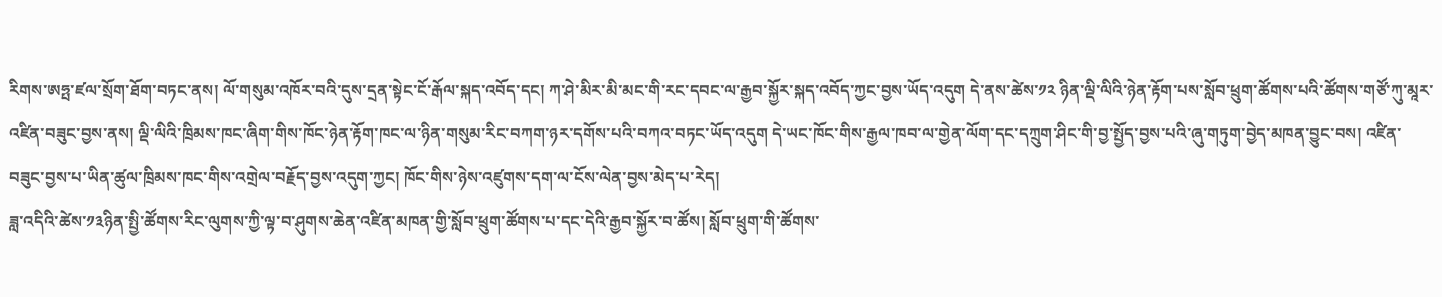རིགས་ཨཧྤ་ཛལ་སྲོག་ཐོག་བཏང་ནས། ལོ་གསུམ་འཁོར་བའི་དུས་དྲན་སྟེང་ངོ་རྒོལ་སྐད་འབོད་དང། ཀ་ཤེ་མིར་མི་མང་གི་རང་དབང་ལ་རྒྱབ་སྐྱོར་སྐད་འབོད་ཀྱང་བྱས་ཡོད་འདུག དེ་ནས་ཚེས་༡༢ ཉིན་ལྡི་ལིའི་ཉེན་རྟོག་པས་སློབ་ཕྲུག་ཚོགས་པའི་ཚོགས་གཙོ་ཀུ་མཱར་འཛིན་བཟུང་བྱས་ནས། ལྡི་ལིའི་ཁྲིམས་ཁང་ཞིག་གིས་ཁོང་ཉེན་རྟོག་ཁང་ལ་ཉིན་གསུམ་རིང་བཀག་ཉར་དགོས་པའི་བཀའ་བཏང་ཡོད་འདུག དེ་ཡང་ཁོང་གིས་རྒྱལ་ཁབ་ལ་གྱེན་ལོག་དང་དཀྲུག་ཤིང་གི་བྱ་སྤྱོད་བྱས་པའི་ཞུ་གཏུག་བྱེད་མཁན་བྱུང་བས། འཛིན་བཟུང་བྱས་པ་ཡིན་ཚུལ་ཁྲིམས་ཁང་གིས་འགྲེལ་བརྗོད་བྱས་འདུག་ཀྱང། ཁོང་གིས་ཉེས་འཛུགས་དག་ལ་ངོས་ལེན་བྱས་མེད་པ་རེད།
ཟླ་འདིའི་ཚེས་༡༣ཉིན་སྤྱི་ཚོགས་རིང་ལུགས་ཀྱི་ལྟ་བ་ཤུགས་ཆེན་འཛིན་མཁན་གྱི་སློབ་ཕྲུག་ཚོགས་པ་དང་དེའི་རྒྱབ་སྐྱོར་བ་ཚོས། སློབ་ཕྲུག་གི་ཚོགས་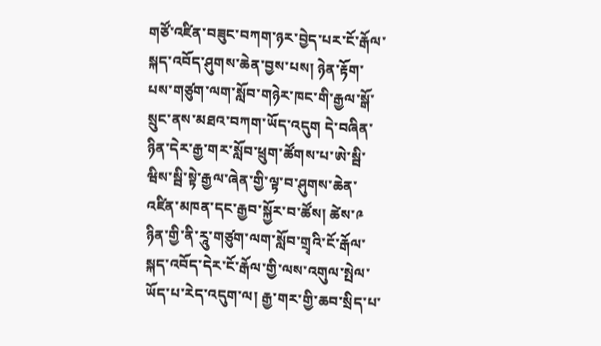གཙོ་འཛིན་བཟུང་བཀག་ཉར་བྱེད་པར་ངོ་རྒོལ་སྐད་འབོད་ཤུགས་ཆེན་བྱས་པས། ཉེན་རྟོག་པས་གཙུག་ལག་སློབ་གཉེར་ཁང་གི་རྒྱལ་སྒོ་སྲུང་ནས་མཐའ་བཀག་ཡོད་འདུག དེ་བཞིན་ཉིན་དེར་རྒྱ་གར་སློབ་ཕྲུག་ཚོགས་པ་ཨེ་སྦི་ཝིས་སྦི་སྟེ་རྒྱལ་ཞེན་གྱི་ལྟ་བ་ཤུགས་ཆེན་འཛིན་མཁན་དང་རྒྱབ་སྐྱོར་བ་ཚོས། ཚེས་༩ ཉིན་གྱི་ནི་རཱུ་གཙུག་ལག་སློབ་གྲྭའི་ངོ་རྒོལ་སྐད་འབོད་དེར་ངོ་རྒོལ་གྱི་ལས་འགུལ་སྤེལ་ཡོད་པ་རེད་འདུག་ལ། རྒྱ་གར་གྱི་ཆབ་སྲིད་པ་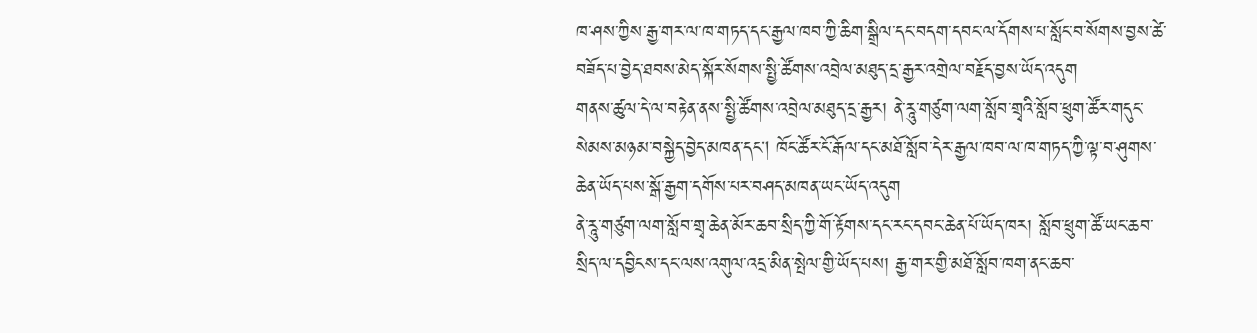ཁ་ཤས་ཀྱིས་རྒྱ་གར་ལ་ཁ་གཏད་དང་རྒྱལ་ཁབ་ཀྱི་ཆིག་སྒྲིལ་དང་བདག་དབང་ལ་དོགས་པ་སློང་བ་སོགས་བྱས་ཚེ་བཟོད་པ་བྱེད་ཐབས་མེད་སྐོར་སོགས་སྤྱི་ཚོགས་འབྲེལ་མཐུད་དྲ་རྒྱར་འགྲེལ་བརྗོད་བྱས་ཡོད་འདུག
གནས་ཚུལ་དེ་ལ་བརྟེན་ནས་སྤྱི་ཚོགས་འབྲེལ་མཐུད་དྲ་རྒྱར། ནེ་རཱུ་གཙུག་ལག་སློབ་གྲྭའི་སློབ་ཕྲུག་ཚོར་གདུང་སེམས་མཉམ་བསྐྱེད་བྱེད་མཁན་དང། ཁོང་ཚོར་ངོ་རྒོལ་དང་མཐོ་སློབ་དེར་རྒྱལ་ཁབ་ལ་ཁ་གཏད་ཀྱི་ལྟ་བ་ཤུགས་ཆེན་ཡོད་པས་སྒོ་རྒྱག་དགོས་པར་བཤད་མཁན་ཡང་ཡོད་འདུག
ནེ་རཱུ་གཙུག་ལག་སློབ་གྲྭ་ཆེན་མོར་ཆབ་སྲིད་ཀྱི་གོ་རྟོགས་དང་རང་དབང་ཆེན་པོ་ཡོད་ཁར། སློབ་ཕྲུག་ཚོ་ཡང་ཆབ་སྲིད་ལ་དབྱིངས་དང་ལས་འགུལ་འདྲ་མིན་སྤེལ་གྱི་ཡོད་པས། རྒྱ་གར་གྱི་མཐོ་སློབ་ཁག་ནང་ཆབ་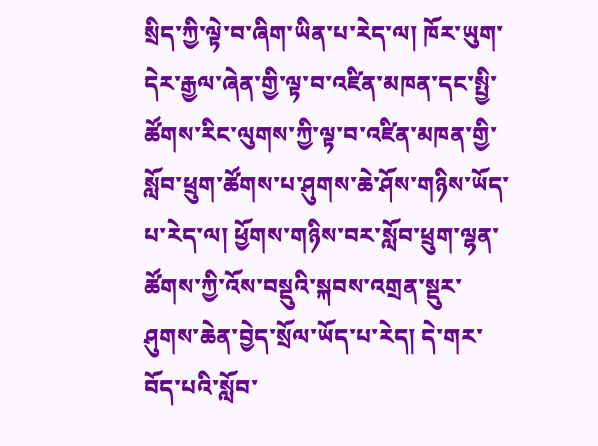སྲིད་ཀྱི་ལྟེ་བ་ཞིག་ཡིན་པ་རེད་ལ། ཁོར་ཡུག་དེར་རྒྱལ་ཞེན་གྱི་ལྟ་བ་འཛིན་མཁན་དང་སྤྱི་ཚོགས་རིང་ལུགས་ཀྱི་ལྟ་བ་འཛིན་མཁན་གྱི་སློབ་ཕྲུག་ཚོགས་པ་ཤུགས་ཆེ་ཤོས་གཉིས་ཡོད་པ་རེད་ལ། ཕྱོགས་གཉིས་བར་སློབ་ཕྲུག་ལྷན་ཚོགས་ཀྱི་འོས་བསྡུའི་སྐབས་འགྲན་སྡུར་ཤུགས་ཆེན་བྱེད་སྲོལ་ཡོད་པ་རེད། དེ་གར་བོད་པའི་སློབ་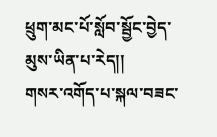ཕྲུག་མང་པོ་སློབ་སྦྱོང་བྱེད་མུས་ཡིན་པ་རེད།།
གསར་འགོད་པ་སྐལ་བཟང་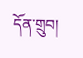དོན་གྲུབ།